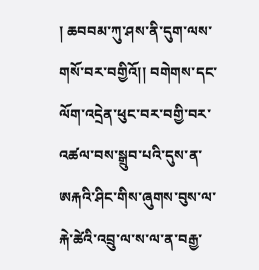། ཆབབམ་ཀུ་ཤས་ནི་དུག་ལས་གསོ་བར་བགྱིའོ།། བགེགས་དང་ལོག་འདྲེན་ཕུང་བར་བགྱི་བར་འཚལ་བས་སྒྲུབ་པའི་དུས་ན་ཨརྐའི་ཤིང་གིས་ཞུགས་བུས་ལ་རྐེ་ཚེའི་འབྲུ་ལ་ས་ལ་ན་བརྒྱ་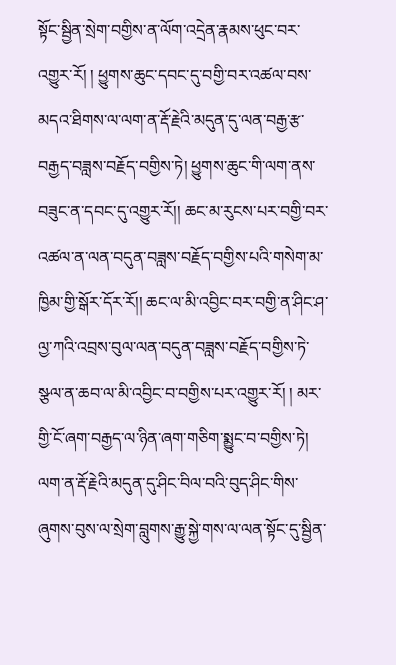སྟོང་སྦྱིན་སྲེག་བགྱིས་ན་ལོག་འདྲེན་རྣམས་ཕུང་བར་འགྱུར་རོ། ། ཕྱུགས་ཆུང་དབང་དུ་བགྱི་བར་འཚལ་བས་མདའ་ཐིགས་ལ་ལག་ན་རྡོ་རྗེའི་མདུན་དུ་ལན་བརྒྱ་རྩ་བརྒྱད་བཟླས་བརྗོད་བགྱིས་ཏེ། ཕྱུགས་ཆུང་གི་ལག་ནས་བཟུང་ན་དབང་དུ་འགྱུར་རོ།། ཆང་མ་རུངས་པར་བགྱི་བར་འཚལ་ན་ལན་བདུན་བཟླས་བརྗོད་བགྱིས་པའི་གསེག་མ་ཁྱིམ་གྱི་སྒོར་དོར་རོ།། ཆང་ལ་མི་འབྱིང་བར་བགྱི་ན་ཤིང་ཤ་ལྱ་ཀའི་འབྲས་བུལ་ལན་བདུན་བཟླས་བརྗོད་བགྱིས་ཏེ་སྩལ་ན་ཆབ་ལ་མི་འབྱིང་བ་བགྱིས་པར་འགྱུར་རོ། ། མར་གྱི་ངོ་ཞག་བརྒྱད་ལ་ཉིན་ཞག་གཅིག་སྨྱུང་བ་བགྱིས་ཏེ། ལག་ན་རྡོ་རྗེའི་མདུན་དུ་ཤིང་བིལ་བའི་བུད་ཤིང་གིས་ཞུགས་བུས་ལ་སྲེག་བླུགས་རྒྱུ་སྐྱེ་གས་ལ་ལན་སྟོང་དུ་སྦྱིན་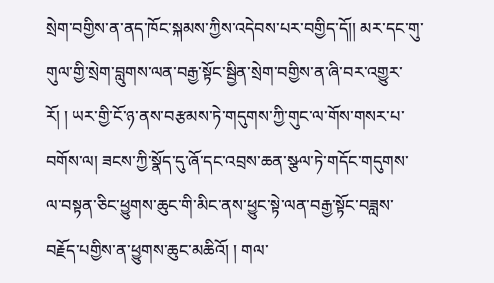སྲེག་བགྱིས་ན་ནད་ཁོང་སྐམས་ཀྱིས་འདེབས་པར་བགྱིད་དོ།། མར་དང་གུ་གུལ་གྱི་སྲེག་བླུགས་ལན་བརྒྱ་སྟོང་སྦྱིན་སྲེག་བགྱིས་ན་ཞི་བར་འགྱུར་རོ། ། ཡར་གྱི་ངོ་ཉ་ནས་བརྩམས་ཏེ་གདུགས་ཀྱི་གུང་ལ་གོས་གསར་པ་བགོས་ལ། ཟངས་ཀྱི་སྣོད་དུ་ཞོ་དང་འབྲས་ཆན་སྩལ་ཏེ་གདོང་གདུགས་ལ་བསྟན་ཅིང་ཕྱུགས་ཆུང་གི་མིང་ནས་ཕྱུང་སྟེ་ལན་བརྒྱ་སྟོང་བཟླས་བརྗོད་པགྱིས་ན་ཕྱུགས་ཆུང་མཆིའོ། ། གལ་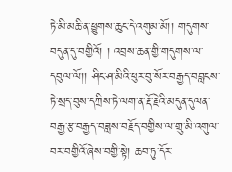ཏེ་མི་མཆི་ན་ཕྱུགས་ཆུང་དེ་འགུམ་མོ།། གདུགས་བདུན་དུ་བགྱིའོ། ། འབྲས་ཆན་གྱི་གདུགས་ལ་དབུལ་ལོ།། ཤིང་ཤ་མིའི་ཕུར་བུ་སོར་བརྒྱད་བབླངས་ཏེ་སྲད་བུས་དཀྲིས་ཏེ་ལག་ན་རྡོ་རྗེའི་མདུན་དུལན་བརྒྱ་རྩ་བརྒྱད་བཟླས་བརྗོད་བགྱིས་ལ་གྲུ་མི་འགུལ་བར་བགྱིའོ་ཞེས་བགྱི་སྟེ། ཆབ་ཏུ་དོར་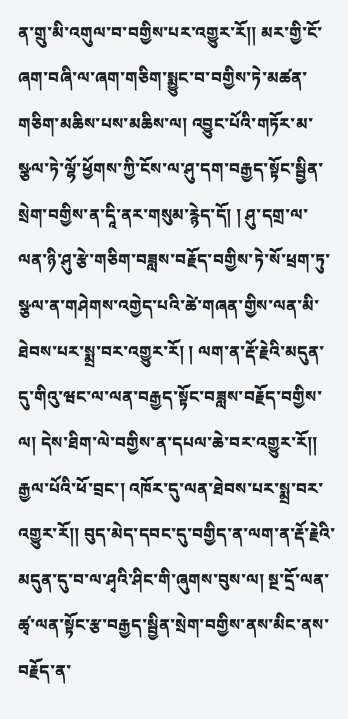ན་གྲུ་མི་འགུལ་བ་བགྱིས་པར་འགྱུར་རོ།། མར་གྱི་ངོ་ཞག་བཞི་ལ་ཞག་གཅིག་སྨྱུང་བ་བགྱིས་ཏེ་མཚན་གཅིག་མཆིས་པས་མཆིས་ལ། འབྱུང་པོའི་གཏོར་མ་སྩལ་ཏེ་ལྷོ་ཕྱོགས་ཀྱི་ངོས་ལ་ཤུ་དག་བརྒྱད་སྟོང་སྦྱིན་སྲེག་བགྱིས་ན་དཱི་ནར་གསུམ་རྙེད་དོ། ། ཤུ་དགྲ་ལ་ལན་ཉི་ཤུ་རྩེ་གཅིག་བཟླས་བརྗོད་བགྱིས་ཏེ་སོ་ཕྲག་ཏུ་སྩལ་ན་གཤེགས་འགྱེད་པའི་ཚེ་གཞན་གྱིས་ལན་མི་ཐེབས་པར་སྨྲ་བར་འགྱུར་རོ། ། ལག་ན་རྡོ་རྗེའི་མདུན་དུ་གིའུ་ཝང་ལ་ལན་བརྒྱད་སྟོང་བཟླས་བརྗོད་བགྱིས་ལ། དེས་ཐིག་ལེ་བགྱིས་ན་དཔལ་ཆེ་བར་འགྱུར་རོ།། རྒྱལ་པོའི་ཕོ་བྲང་། འཁོར་དུ་ལན་ཐེབས་པར་སྨྲ་བར་འགྱུར་རོ།། བུད་མེད་དབང་དུ་བགྱིད་ན་ལག་ན་རྡོ་རྗེའི་མདུན་དུ་བ་ལ་ཤྭའི་ཤིང་གི་ཞུགས་བུས་ལ། སྔ་དྲོ་ལན་ཚྭ་ལན་སྟོང་རྩ་བརྒྱད་སྦྱིན་སྲེག་བགྱིས་ནས་མིང་ནས་བརྗོད་ན་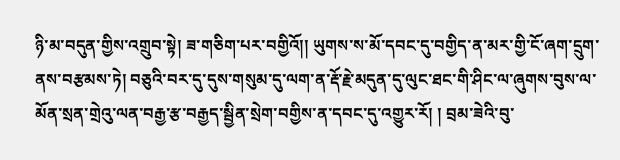ཉི་མ་བདུན་གྱིས་འགྲུབ་སྟེ། ཟ་གཅིག་པར་བགྱིའོ།། ཡུགས་ས་མོ་དབང་དུ་བགྱིད་ན་མར་གྱི་ངོ་ཞག་དྲུག་ནས་བརྩམས་ཏེ། བཅུའི་བར་དུ་དུས་གསུམ་དུ་ལག་ན་རྡོ་རྗེ་མདུན་དུ་ལུང་ཐང་གི་ཤིང་ལ་ཞུགས་བུས་ལ་མོན་སྲན་གྲེའུ་ལན་བརྒྱ་རྩ་བརྒྱད་སྦྱིན་སྲེག་བགྱིས་ན་དབང་དུ་འགྱུར་རོ། ། བྲམ་ཟེའི་བུ་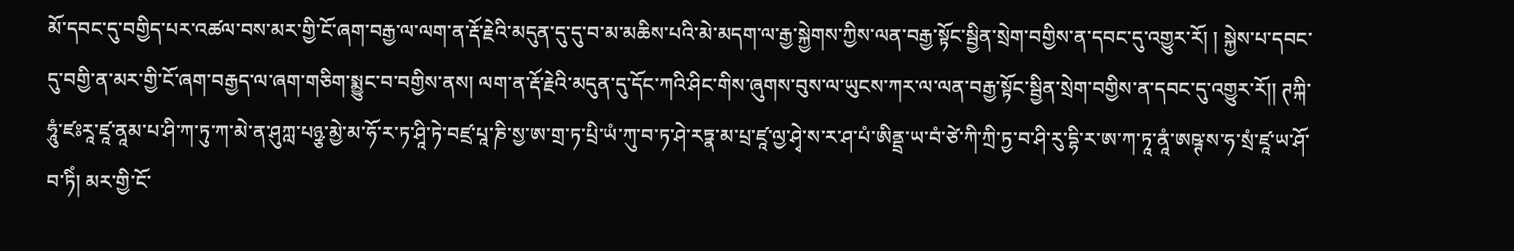མོ་དབང་དུ་བགྱིད་པར་འཚལ་བས་མར་གྱི་ངོ་ཞག་བརྒྱ་ལ་ལག་ན་རྡོ་རྗེའི་མདུན་དུ་དུ་བ་མ་མཆིས་པའི་མེ་མདག་ལ་རྒྱ་སྐྱེགས་ཀྱིས་ལན་བརྒྱ་སྟོང་སྦྱིན་སྲེག་བགྱིས་ན་དབང་དུ་འགྱུར་རོ། ། སྐྱེས་པ་དབང་དུ་བགྱི་ན་མར་གྱི་ངོ་ཞག་བརྒྱད་ལ་ཞག་གཅིག་སྨྱུང་བ་བགྱིས་ནས། ལག་ན་རྡོ་རྗེའི་མདུན་དུ་དོང་ཀའི་ཤིང་གིས་ཞུགས་བུས་ལ་ཡུངས་ཀར་ལ་ལན་བརྒྱ་སྟོང་སྦྱིན་སྲེག་བགྱིས་ན་དབང་དུ་འགྱུར་རོ།། ཊཀྐི་ཧཱུཾ་ཛཿརཱ་ཛཱ་ནཱམ་པ་ཤི་ཀ་ཏུ་ཀ་མེ་ན་ཤུཀླ་པཉྩ་མྱེ་མ་ཧོ་ར་ཏ་ཤཱི་ཏེ་བཛྲ་པཱ་ཎི་སྱ་ཨ་གྲ་ཏ་པྲི་ཡཾ་ཀུ་བ་ཏ་ཤེ་རཏྣ་མ་པྲ་ཛཱ་ལྱ་ཤྭེ་ས་ར་ཤ་པཾ་ཨིནྡྲ་ཡ་བཾ་ཙེ་ཀི་ཀྲི་ཏྱ་བ་ཤི་རུ་དྷི་ར་ཨ་ཀ་ཏཱ་ནཱཾ་ཨཥྚ་ས་ཧ་སྲཾ་ཛཱ་ཡ་ཤོ་བ་ཏིཾ། མར་གྱི་ངོ་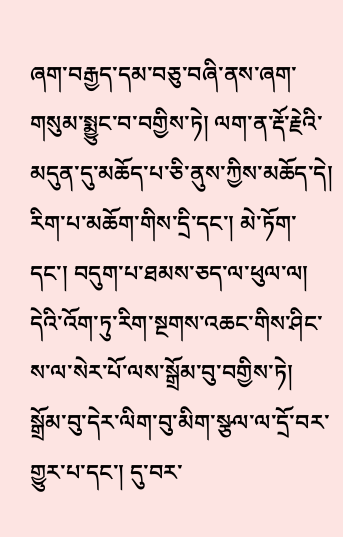ཞག་བརྒྱད་དམ་བཅུ་བཞི་ནས་ཞག་གསུམ་སྨྱུང་བ་བགྱིས་ཏེ། ལག་ན་རྡོ་རྗེའི་མདུན་དུ་མཆོད་པ་ཅི་ནུས་ཀྱིས་མཆོད་དེ། རིག་པ་མཆོག་གིས་དྲི་དང་། མེ་ཏོག་དང་། བདུག་པ་ཐམས་ཅད་ལ་ཕུལ་ལ། དེའི་འོག་ཏུ་རིག་སྔགས་འཆང་གིས་ཤིང་ས་ལ་སེར་པོ་ལས་སྒྲོམ་བུ་བགྱིས་ཏེ། སྒྲོམ་བུ་དེར་ལིག་བུ་མིག་སྩལ་ལ་དྲོ་བར་གྱུར་པ་དང་། དུ་བར་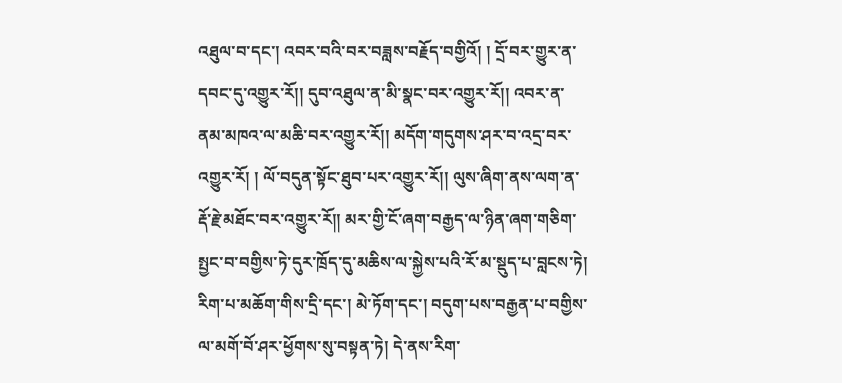འཐུལ་བ་དང་། འབར་བའི་བར་བཟླས་བརྗོད་བགྱིའོ། ། དྲོ་བར་གྱུར་ན་དབང་དུ་འགྱུར་རོ།། དུབ་འཐུལ་ན་མི་སྣང་བར་འགྱུར་རོ།། འབར་ན་ནམ་མཁའ་ལ་མཆི་བར་འགྱུར་རོ།། མདོག་གདུགས་ཤར་བ་འདྲ་བར་འགྱུར་རོ། ། ལོ་བདུན་སྟོང་ཐུབ་པར་འགྱུར་རོ།། ལུས་ཞིག་ནས་ལག་ན་རྡོ་རྗེ་མཐོང་བར་འགྱུར་རོ།། མར་གྱི་ངོ་ཞག་བརྒྱད་ལ་ཉིན་ཞག་གཅིག་སྤྱང་བ་བགྱིས་ཏེ་དུར་ཁྲོད་དུ་མཆིས་ལ་སྐྱེས་པའི་རོ་མ་སྡུད་པ་བླངས་ཏེ། རིག་པ་མཆོག་གིས་དྲི་དང་། མེ་ཏོག་དང་། བདུག་པས་བརྒྱན་པ་བགྱིས་ལ་མགོ་བོ་ཤར་ཕྱོགས་སུ་བསྟན་ཏེ། དེ་ནས་རིག་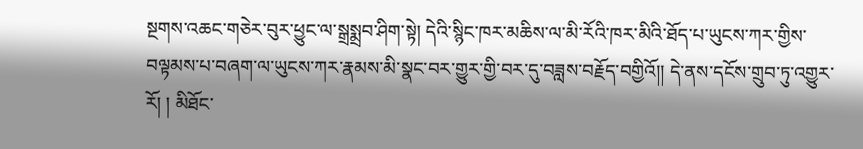སྔགས་འཆང་གཅེར་བུར་ཕྱུང་ལ་སྒྲསྨྲབ་ཤིག་སྟེ། དེའི་སྙིང་ཁར་མཆིས་ལ་མི་རོའི་ཁར་མིའི་ཐོད་པ་ཡུངས་ཀར་གྱིས་བལྟམས་པ་བཞག་ལ་ཡུངས་ཀར་རྣམས་མི་སྣང་བར་གྱུར་གྱི་བར་དུ་བཟླས་བརྗོད་བགྱིའོ།། དེ་ནས་དངོས་གྲུབ་ཏུ་འགྱུར་རོ། ། མིཐོང་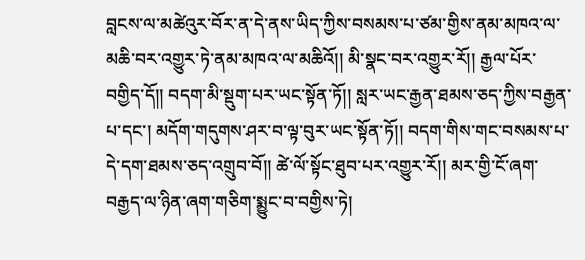བླངས་ལ་མཚེའུར་བོར་ན་དེ་ནས་ཡིད་ཀྱིས་བསམས་པ་ཙམ་གྱིས་ནམ་མཁའ་ལ་མཆི་བར་འགྱུར་ཏེ་ནམ་མཁའ་ལ་མཆིའོ།། མི་སྣང་བར་འགྱུར་རོ།། རྒྱལ་པོར་བགྱིད་དོ།། བདག་མི་སྡུག་པར་ཡང་སྟོན་ཏོ།། སླར་ཡང་རྒྱན་ཐམས་ཅད་ཀྱིས་བརྒྱན་པ་དང་། མདོག་གདུགས་ཤར་བ་ལྟ་བུར་ཡང་སྟོན་ཏོ།། བདག་གིས་གང་བསམས་པ་དེ་དག་ཐམས་ཅད་འགྲུབ་བོ།། ཚེ་ལོ་སྟོང་ཐུབ་པར་འགྱུར་རོ།། མར་གྱི་ངོ་ཞག་བརྒྱད་ལ་ཉིན་ཞག་གཅིག་སྨྱུང་བ་བགྱིས་ཏེ།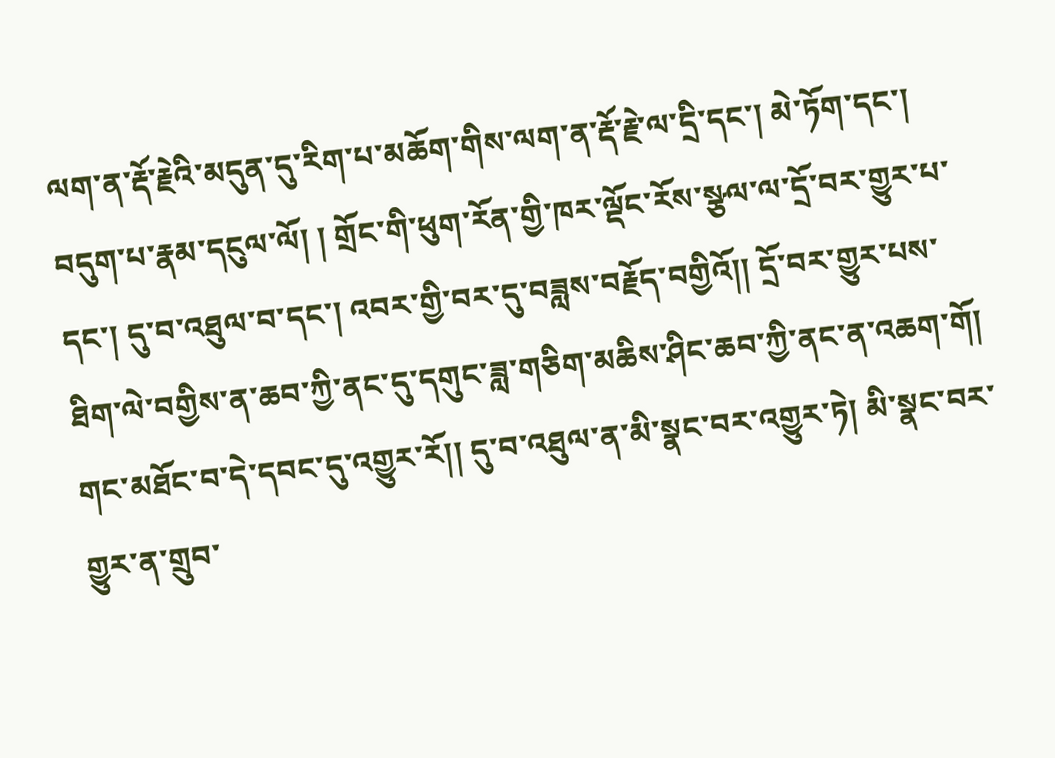ལག་ན་རྡོ་རྗེའི་མདུན་དུ་རིག་པ་མཆོག་གིས་ལག་ན་རྡོ་རྗེ་ལ་དྲི་དང་། མེ་ཏོག་དང་། བདུག་པ་རྣམ་དངུལ་ལོ། ། གྲོང་གི་ཕུག་རོན་གྱི་ཁར་ལྡོང་རོས་སྩལ་ལ་དྲོ་བར་གྱུར་པ་དང་། དུ་བ་འཐུལ་བ་དང་། འབར་གྱི་བར་དུ་བཟླས་བརྗོད་བགྱིའོ།། དྲོ་བར་གྱུར་པས་ཐིག་ལེ་བགྱིས་ན་ཆབ་ཀྱི་ནང་དུ་དགུང་ཟླ་གཅིག་མཆིས་ཤིང་ཆབ་ཀྱི་ནང་ན་འཆག་གོ། གང་མཐོང་བ་དེ་དབང་དུ་འགྱུར་རོ།། དུ་བ་འཐུལ་ན་མི་སྣང་བར་འགྱུར་ཏེ། མི་སྣང་བར་གྱུར་ན་གྲུབ་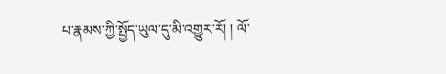པ་རྣམས་ཀྱི་སྤྱོད་ཡུལ་དུ་མི་འགྱུར་རོ། ། ལོ་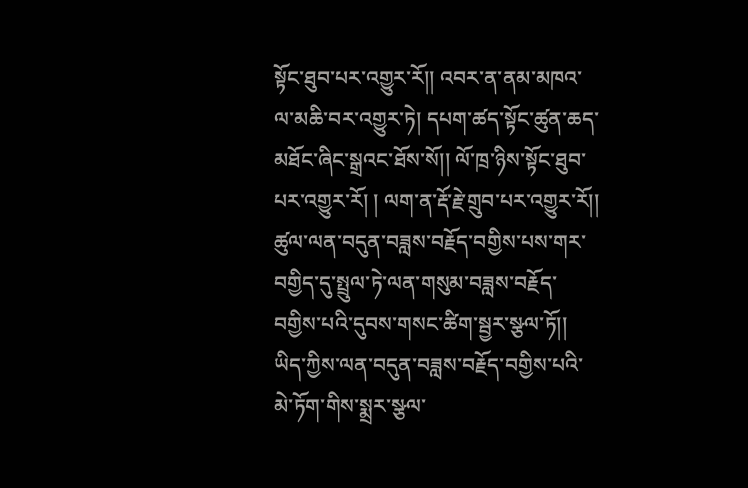སྟོང་ཐུབ་པར་འགྱུར་རོ།། འབར་ན་ནམ་མཁའ་ལ་མཆི་བར་འགྱུར་ཏེ། དཔག་ཚད་སྟོང་ཚུན་ཆད་མཐོང་ཞིང་སྒྲའང་ཐོས་སོ།། ལོ་ཁྲ་ཉིས་སྟོང་ཐུབ་པར་འགྱུར་རོ། ། ལག་ན་རྡོ་རྗེ་གྲུབ་པར་འགྱུར་རོ།། ཚུལ་ལན་བདུན་བཟླས་བརྗོད་བགྱིས་པས་གར་བགྱིད་དུ་སྤྲུལ་ཏེ་ལན་གསུམ་བཟླས་བརྗོད་བགྱིས་པའི་དུབས་གསང་ཚིག་སྦྱར་སྩལ་ཏོ།། ཡིད་ཀྱིས་ལན་བདུན་བཟླས་བརྗོད་བགྱིས་པའི་མེ་ཏོག་གིས་སྨྲར་སྩལ་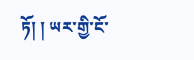ཏོ། ། ཡར་གྱི་ངོ་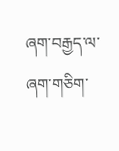ཞག་བརྒྱད་ལ་ཞག་གཅིག་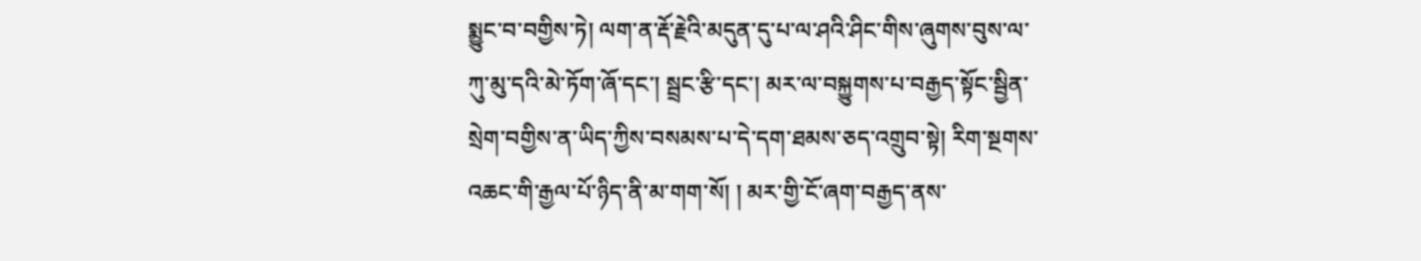སྨྱུང་བ་བགྱིས་ཏེ། ལག་ན་རྡོ་རྗེའི་མདུན་དུ་པ་ལ་ཤའི་ཤིང་གིས་ཞུགས་བུས་ལ་ཀུ་མུ་དའི་མེ་ཏོག་ཞོ་དང་། སྦྲང་རྩི་དང་། མར་ལ་བསྐྱུགས་པ་བརྒྱད་སྟོང་སྦྱིན་སྲེག་བགྱིས་ན་ཡིད་ཀྱིས་བསམས་པ་དེ་དག་ཐམས་ཅད་འགྲུབ་སྟེ། རིག་སྔགས་འཆང་གི་རྒྱལ་པོ་ཉིད་ནི་མ་གག་སོ། ། མར་གྱི་ངོ་ཞག་བརྒྱད་ནས་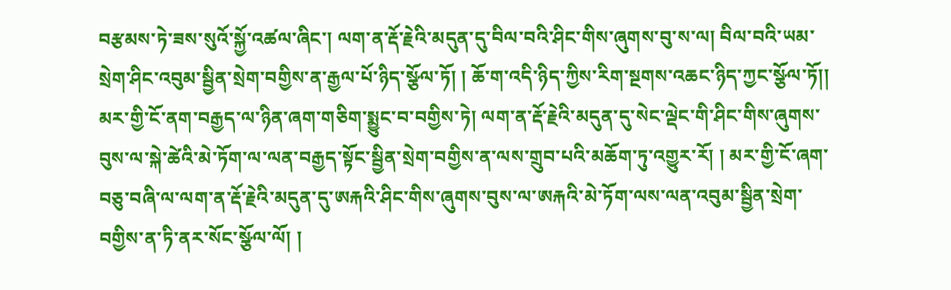བརྩམས་ཏེ་ཟས་སུའོ་སྐྱོ་འཚལ་ཞིང་། ལག་ན་རྡོ་རྗེའི་མདུན་དུ་བིལ་བའི་ཤིང་གིས་ཞུགས་བུ་ས་ལ། བིལ་བའི་ཡམ་སྲེག་ཤིང་འབུམ་སྦྱིན་སྲེག་བགྱིས་ན་རྒྱལ་པོ་ཉིད་སྩོལ་ཏོ། ། ཆོ་ག་འདི་ཉིད་ཀྱིས་རིག་སྔགས་འཆང་ཉིད་ཀྱང་སྩོལ་ཏོ།། མར་གྱི་ངོ་ནག་བརྒྱད་ལ་ཉིན་ཞག་གཅིག་སྨྱུང་བ་བགྱིས་ཏེ། ལག་ན་རྡོ་རྗེའི་མདུན་དུ་སེང་ལྡེང་གི་ཤིང་གིས་ཞུགས་བུས་ལ་སྐེ་ཚེའི་མེ་ཏོག་ལ་ལན་བརྒྱད་སྟོང་སྦྱིན་སྲེག་བགྱིས་ན་ལས་གྲུབ་པའི་མཆོག་ཏུ་འགྱུར་རོ། ། མར་གྱི་ངོ་ཞག་བཅུ་བཞི་ལ་ལག་ན་རྡོ་རྗེའི་མདུན་དུ་ཨརྐའི་ཤིང་གིས་ཞུགས་བུས་ལ་ཨརྐའི་མེ་ཏོག་ལས་ལན་འབུམ་སྦྱིན་སྲེག་བགྱིས་ན་ཏི་ནར་སོང་སྩོལ་ལོ། །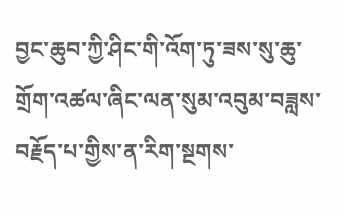བྱང་ཆུབ་ཀྱི་ཤིང་གི་འོག་ཏུ་ཟས་སུ་ཆུ་གྲོག་འཚལ་ཞིང་ལན་སུམ་འབུམ་བཟླས་བརྗོད་པ་གྱིས་ན་རིག་སྔགས་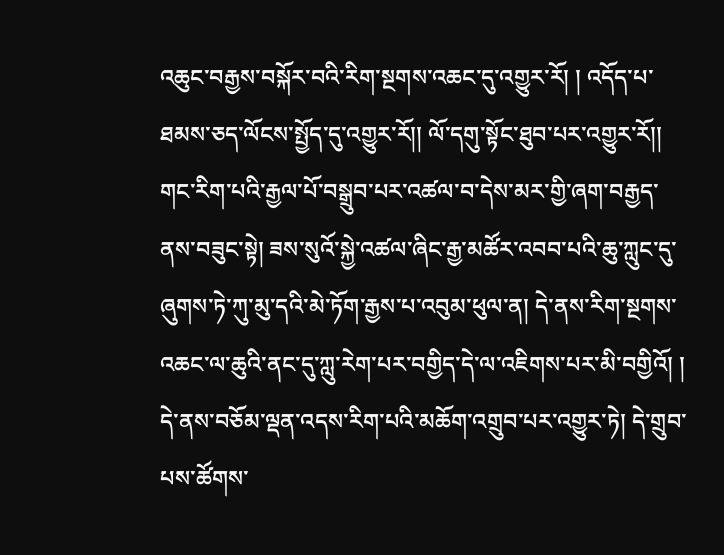འཆུང་བརྒྱས་བསྐོར་བའི་རིག་སྔགས་འཆང་དུ་འགྱུར་རོ། ། འདོད་པ་ཐམས་ཅད་ལོངས་སྤྱོད་དུ་འགྱུར་རོ།། ལོ་དགུ་སྟོང་ཐུབ་པར་འགྱུར་རོ།། གང་རིག་པའི་རྒྱལ་པོ་བསྒྲུབ་པར་འཚལ་བ་དེས་མར་གྱི་ཞག་བརྒྱད་ནས་བཟུང་སྟེ། ཟས་སུའོ་སྐྱེ་འཚལ་ཞིང་རྒྱ་མཚོར་འབབ་པའི་ཆུ་ཀླུང་དུ་ཞུགས་ཏེ་ཀུ་མུ་དའི་མེ་ཏོག་རྒྱས་པ་འབུམ་ཕུལ་ན། དེ་ནས་རིག་སྔགས་འཆང་ལ་ཆུའི་ནང་དུ་ཀླུ་རེག་པར་བགྱིད་དེ་ལ་འཇིགས་པར་མི་བགྱིའོ། ། དེ་ནས་བཅོམ་ལྡན་འདས་རིག་པའི་མཆོག་འགྲུབ་པར་འགྱུར་ཏེ། དེ་གྲུབ་པས་ཚོགས་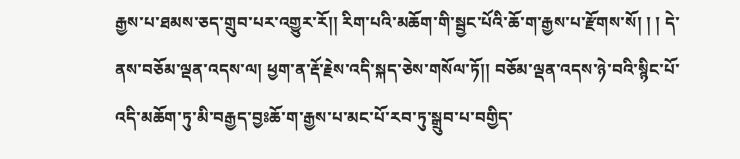རྒྱས་པ་ཐམས་ཅད་གྲུབ་པར་འགྱུར་རོ།། རིག་པའི་མཆོག་གི་སྦྱང་པོའི་ཆོ་ག་རྒྱས་པ་རྫོགས་སོ། ། ། དེ་ནས་བཅོམ་ལྡན་འདས་ལ། ཕྱག་ན་རྡོ་རྗེས་འདི་སྐད་ཅེས་གསོལ་ཏོ།། བཅོམ་ལྡན་འདས་ཉེ་བའི་སྙིང་པོ་འདི་མཆོག་ཏུ་མི་བརྒྱད་བྱཿཆོ་ག་རྒྱས་པ་མང་པོ་རབ་ཏུ་སྒྲུབ་པ་བགྱིད་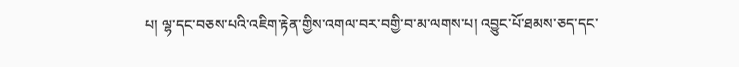པ། ལྷ་དང་བཅས་པའི་འཇིག་རྟེན་གྱིས་འགལ་བར་བགྱི་བ་མ་ལགས་པ། འབྱུང་པོ་ཐམས་ཅད་དང་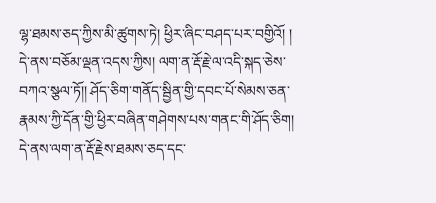ལྷ་ཐམས་ཅད་ཀྱིས་མི་ཚུགས་ཏེ། ཕྱིར་ཞིང་བཤད་པར་བགྱིའོ། ། དེ་ནས་བཅོམ་ལྡན་འདས་ཀྱིས། ལག་ན་རྡོ་རྗེ་ལ་འདི་སྐད་ཅེས་བཀའ་སྩལ་ཏོ།། ཤོད་ཅིག་གནོད་སྦྱིན་གྱི་དབང་པོ་སེམས་ཅན་རྣམས་ཀྱི་དོན་གྱི་ཕྱིར་བཞིན་གཤེགས་པས་གནང་གི་ཤོད་ཅིག། དེ་ནས་ལག་ན་རྡོ་རྗེས་ཐམས་ཅད་དང་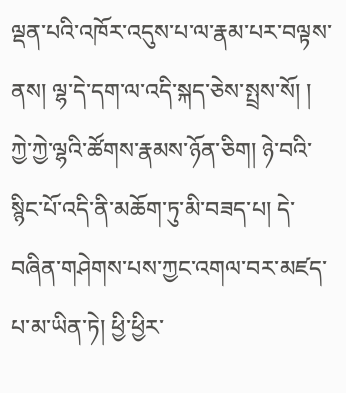ལྡན་པའི་འཁོར་འདུས་པ་ལ་རྣམ་པར་བལྟས་ནས། ལྷ་དེ་དག་ལ་འདི་སྐད་ཅེས་སྤྲས་སོ། ། ཀྱེ་ཀྱེ་ལྷའི་ཚོགས་རྣམས་ཉོན་ཅིག། ཉེ་བའི་སྙིང་པོ་འདི་ནི་མཆོག་ཏུ་མི་བཟད་པ། དེ་བཞིན་གཤེགས་པས་ཀྱང་འགལ་བར་མཛད་པ་མ་ཡིན་ཏེ། ཕྱི་ཕྱིར་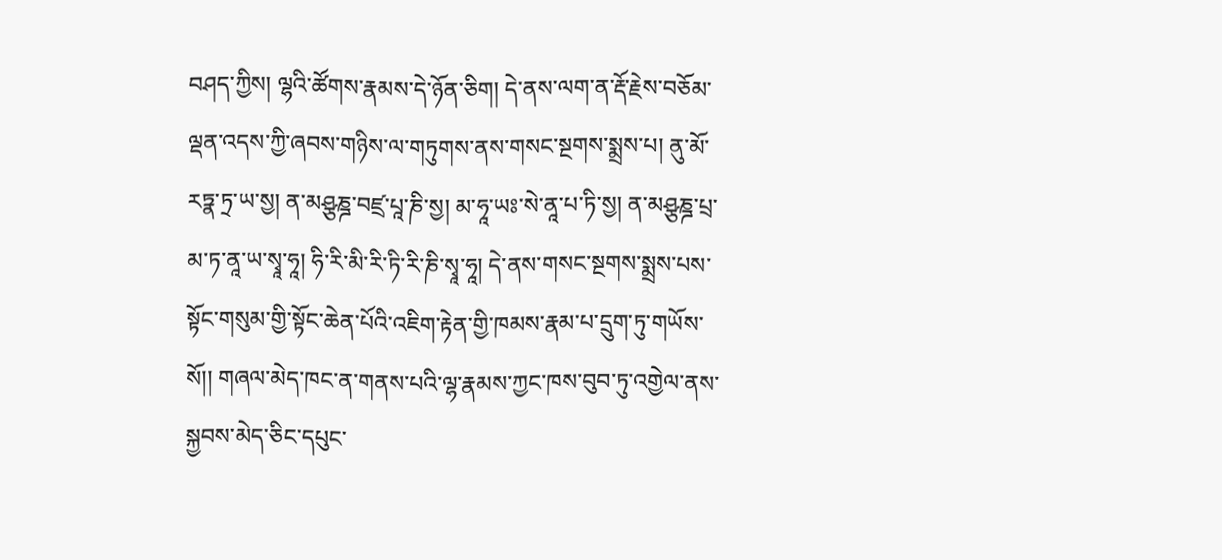བཤད་ཀྱིས། ལྷའི་ཚོགས་རྣམས་དེ་ཉོན་ཅིག། དེ་ནས་ལག་ན་རྡོ་རྗེས་བཅོམ་ལྡན་འདས་ཀྱི་ཞབས་གཉིས་ལ་གཏུགས་ནས་གསང་སྔགས་སྨྲས་པ། ནུ་མོ་རཏྣ་ཏྲ་ཡ་སྱ། ན་མཤྩཎྜ་བཛྲ་པཱ་ཎི་སྱ། མ་ཧཱ་ཡཿ་སེ་ནཱ་པ་ཏི་སྱ། ན་མཤྩཎྜ་པྲ་མ་ཏ་ནཱ་ཡ་སྭཱ་ཧཱ། ཧི་རི་མི་རི་ཏི་རི་ཎི་སྭཱ་ཧཱ། དེ་ནས་གསང་སྔགས་སྨྲས་པས་སྟོང་གསུམ་གྱི་སྟོང་ཆེན་པོའི་འཇིག་རྟེན་གྱི་ཁམས་རྣམ་པ་དྲུག་ཏུ་གཡོས་སོ།། གཞལ་མེད་ཁང་ན་གནས་པའི་ལྷ་རྣམས་ཀྱང་ཁས་བུབ་ཏུ་འགྱེལ་ནས་སྐྱབས་མེད་ཅིང་དཔུང་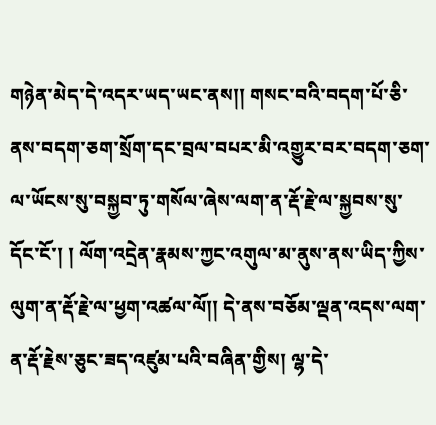གཉེན་མེད་དེ་འདར་ཡད་ཡང་ནས།། གསང་བའི་བདག་པོ་ཅི་ནས་བདག་ཅག་སྲོག་དང་བྲལ་བཔར་མི་འགྱུར་བར་བདག་ཅག་ལ་ཡོངས་སུ་བསྐྱབ་ཏུ་གསོལ་ཞེས་ལག་ན་རྡོ་རྗེ་ལ་སྐྱབས་སུ་དོང་ངོ་། ། ལོག་འདྲེན་རྣམས་ཀྱང་འགུལ་མ་ནུས་ནས་ཡིད་ཀྱིས་ལུག་ན་རྡོ་རྗེ་ལ་ཕྱག་འཚལ་ལོ།། དེ་ནས་བཅོམ་ལྡན་འདས་ལག་ན་རྡོ་རྗེས་ཅུང་ཟད་འཛུམ་པའི་བཞིན་གྱིས། ལྷ་དེ་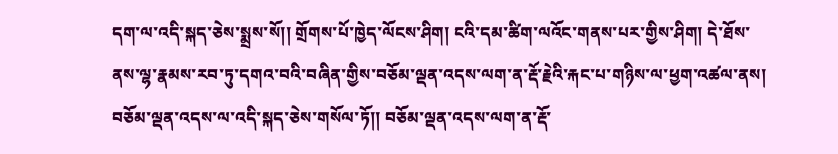དག་ལ་འདི་སྐད་ཅེས་སྨྲས་སོ།། གྲོགས་པོ་ཁྱེད་ལོངས་ཤིག། ངའི་དམ་ཚིག་ལའོང་གནས་པར་གྱིས་ཤིག། དེ་ཐོས་ནས་ལྷ་རྣམས་རབ་ཏུ་དགའ་བའི་བཞིན་གྱིས་བཅོམ་ལྡན་འདས་ལག་ན་རྡོ་རྗེའི་རྐང་པ་གཉིས་ལ་ཕྱག་འཚལ་ནས། བཅོམ་ལྡན་འདས་ལ་འདི་སྐད་ཅེས་གསོལ་ཏོ།། བཅོམ་ལྡན་འདས་ལག་ན་རྡོ་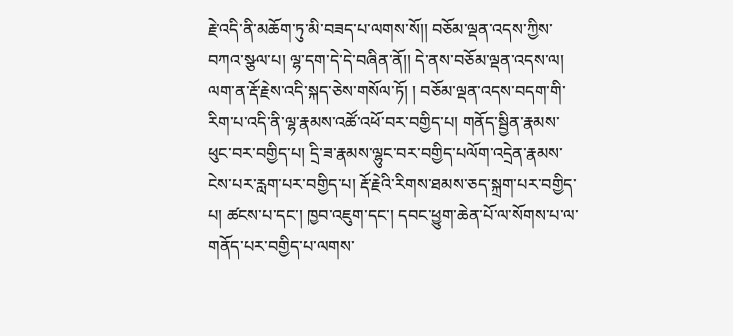རྗེ་འདི་ནི་མཆོག་ཏུ་མི་བཟད་པ་ལགས་སོ།། བཅོམ་ལྡན་འདས་ཀྱིས་བཀའ་སྩལ་པ། ལྷ་དག་དེ་དེ་བཞིན་ནོ།། དེ་ནས་བཅོམ་ལྡན་འདས་ལ། ལག་ན་རྡོ་རྗེས་འདི་སྐད་ཅེས་གསོལ་ཏོ། ། བཅོམ་ལྡན་འདས་བདག་གི་རིག་པ་འདི་ནི་ལྷ་རྣམས་འཚོ་འཕོ་བར་བགྱིད་པ། གནོད་སྦྱིན་རྣམས་ཕུང་བར་བགྱིད་པ། དྲི་ཟ་རྣམས་ལྷུང་བར་བགྱིད་པལོག་འདྲེན་རྣམས་ངེས་པར་རླག་པར་བགྱིད་པ། རྡོ་རྗེའི་རིགས་ཐམས་ཅད་སྐྲག་པར་བགྱིད་པ། ཚངས་པ་དང་། ཁྱབ་འཇུག་དང་། དབང་ཕྱུག་ཆེན་པོ་ལ་སོགས་པ་ལ་གནོད་པར་བགྱིད་པ་ལགས་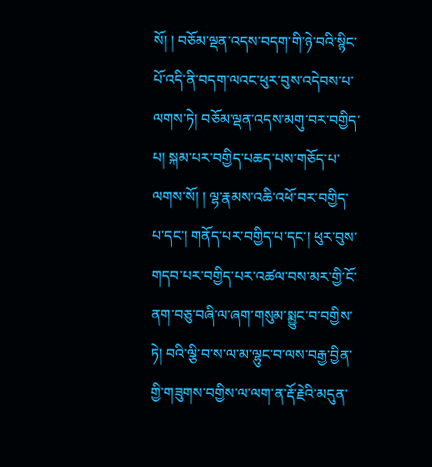སོ། ། བཅོམ་ལྡན་འདས་བདག་གི་ཉེ་བའི་སྙིང་པོ་འདི་ནི་བདག་ལའང་ཕུར་བུས་འདེབས་པ་ལགས་ཏེ། བཅོམ་ལྡན་འདས་མགུ་བར་བགྱིད་པ། སྐམ་པར་བགྱིད་པཆད་པས་གཅོད་པ་ལགས་སོ། ། ལྷ་རྣམས་འཆི་འཕོ་བར་བགྱིད་པ་དང་། གནོད་པར་བགྱིད་པ་དང་། ཕུར་བུས་གདབ་པར་བགྱིད་པར་འཚལ་བས་མར་གྱི་ངོ་ནག་བཅུ་བཞི་ལ་ཞག་གསུམ་སྨྱུང་བ་བགྱིས་ཏེ། བའི་ལྕི་བ་ས་ལ་མ་ལྷུང་བ་ལས་བརྒྱ་བྱིན་གྱི་གཟུགས་བགྱིས་ལ་ལག་ན་རྡོ་རྗེའི་མདུན་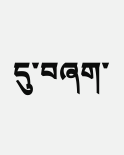དུ་བཞག་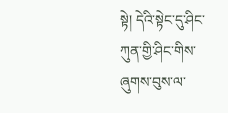སྟེ། དེའི་སྟེང་དུ་ཤིང་ཀུན་གྱི་ཤིང་གིས་ཞུགས་བུས་ལ་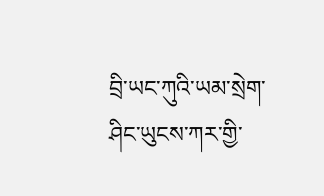བྲི་ཡང་ཀུའི་ཡམ་སྲེག་ཤིང་ཡུངས་ཀར་གྱི་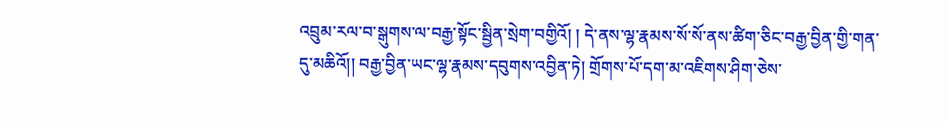འབྲུམ་རལ་བ་སྒུགས་ལ་བརྒྱ་སྟོང་སྦྱིན་སྲེག་བགྱིའོ། ། དེ་ནས་ལྷ་རྣམས་སོ་སོ་ནས་ཚིག་ཅིང་བརྒྱ་བྱིན་གྱི་གན་དུ་མཆིའོ།། བརྒྱ་བྱིན་ཡང་ལྷ་རྣམས་དབུགས་འབྱིན་ཏེ། གྲོགས་པོ་དག་མ་འཇིགས་ཤིག་ཅེས་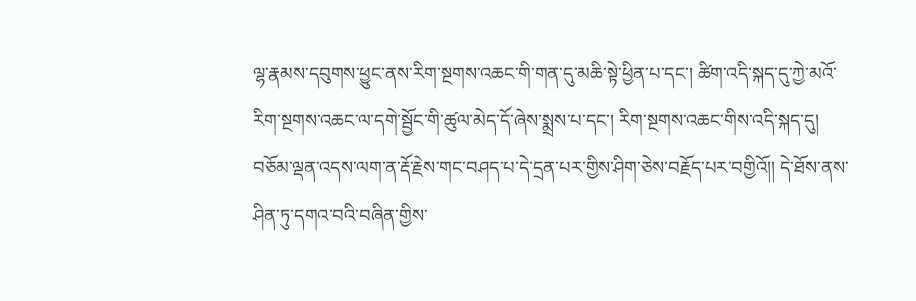ལྷ་རྣམས་དབུགས་ཕྱུང་ནས་རིག་སྔགས་འཆང་གི་གན་དུ་མཆི་སྟེ་ཕྱིན་པ་དང་། ཚིག་འདི་སྐད་དུ་ཀྱེ་མའོ་རིག་སྔགས་འཆང་ལ་དགེ་སྦྱོང་གི་ཚུལ་མེད་དོ་ཞེས་སྨྲས་པ་དང་། རིག་སྔགས་འཆང་གིས་འདི་སྐད་དུ། བཅོམ་ལྡན་འདས་ལག་ན་རྡོ་རྗེས་གང་བཤད་པ་དེ་དྲན་པར་གྱིས་ཤིག་ཅེས་བརྗོད་པར་བགྱིའོ།། དེ་ཐོས་ནས་ཤིན་ཏུ་དགའ་བའི་བཞིན་གྱིས་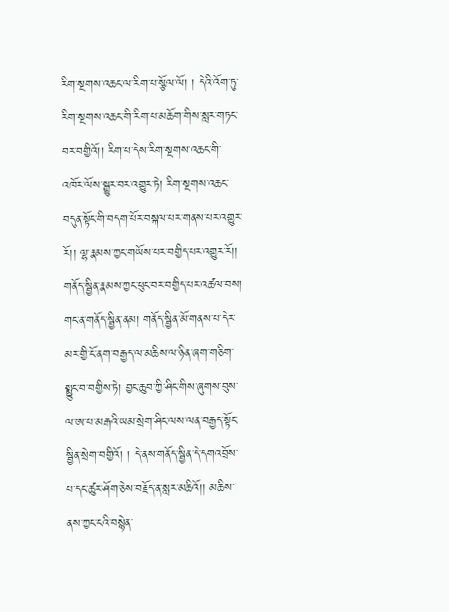རིག་སྔགས་འཆང་ལ་རིག་པ་སྩོལ་ལོ། ། དེའི་འོག་ཏུ་རིག་སྔགས་འཆང་གི་རིག་པ་མཆོག་གིས་སླར་གཏང་བར་བགྱིའོ།། རིག་པ་དེས་རིག་སྔགས་འཆང་གི་འཁོར་ལོས་སྒྱུར་བར་འགྱུར་ཏེ། རིག་སྔགས་འཆང་བདུན་སྟོང་གི་བདག་པོར་བསྐལ་པར་གནས་པར་འགྱུར་རོ།། ལྷ་རྣམས་ཀྱང་གཡོས་པར་བགྱིད་པར་འགྱུར་རོ།། གནོད་སྦྱིན་རྣམས་ཀྱང་ཕུང་བར་བགྱིད་པར་འཚལ་བས། གང་ན་གནོད་སྦྱིན་ནམ། གནོད་སྦྱིན་མོ་གནས་པ་དེར་མར་གྱི་ངོ་ནག་བརྒྱད་ལ་མཆིས་ལ་ཉིན་ཞག་གཅིག་སྨྱུང་བ་བགྱིས་ཏེ། བྱང་ཆུབ་ཀྱི་ཤིང་གིས་ཞུགས་བུས་ལ་ཨ་པ་མརྒའི་ཡམ་སྲེག་ཤིང་ལས་ལན་བརྒྱད་སྟོང་སྦྱིན་སྲེག་བགྱིའོ། ། དེ་ནས་གནོད་སྦྱིན་དེ་དགའབྲོས་པ་དང་ཚུར་ཤོག་ཅེས་བརྗོད་ན་སླར་མཆིའོ།། མཆིས་ནས་ཀྱང་ངའི་བསྙེན་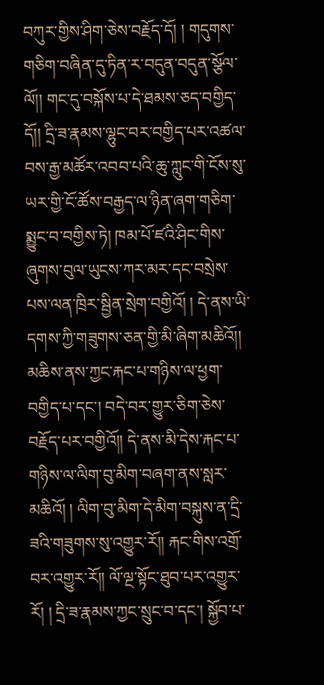བཀུར་གྱིས་ཤིག་ཅེས་བརྗོད་དོ། ། གདུགས་གཅིག་བཞིན་དུ་ཏིན་ར་བདུན་བདུན་སྩོལ་ལོ།། གང་དུ་བསྐོས་པ་དེ་ཐམས་ཅད་བགྱིད་དོ།། དྲི་ཟ་རྣམས་ལྷུང་བར་བགྱིད་པར་འཚལ་བས་རྒྱ་མཚོར་འབབ་པའི་ཆུ་ཀླུང་གི་ངོས་སུ་ཡར་གྱི་ངོ་ཚོས་བརྒྱད་ལ་ཉིན་ཞག་གཅིག་སྨྱུང་བ་བགྱིས་ཏེ། ཁམ་པོ་ཛའི་ཤིང་གིས་ཞུགས་བུལ་ཡུངས་ཀར་མར་དང་བསྲེས་པས་ལན་ཁྲིར་སྦྱིན་སྲེག་བགྱིའོ། ། དེ་ནས་ཡི་དགས་ཀྱི་གཟུགས་ཅན་གྱི་མི་ཞིག་མཆིའོ།། མཆིས་ནས་ཀྱང་རྐང་པ་གཉིས་ལ་ཕྱག་བགྱིད་པ་དང་། བདེ་བར་གྱུར་ཅིག་ཅེས་བརྗོད་པར་བགྱིའོ།། དེ་ནས་མི་དེས་རྐང་པ་གཉིས་ལ་ལིག་བུ་མིག་བཞག་ནས་སླར་མཆིའོ། ། ལིག་བུ་མིག་དེ་མིག་བསྐུས་ན་དྲི་ཟའི་གཟུགས་སུ་འགྱུར་རོ།། རྐང་གིས་འགྲོ་བར་འགྱུར་རོ།། ལོ་ལྔ་སྟོང་ཐུབ་པར་འགྱུར་རོ། ། དྲི་ཟ་རྣམས་ཀྱང་སྲུང་བ་དང་། སྐྱོབ་པ་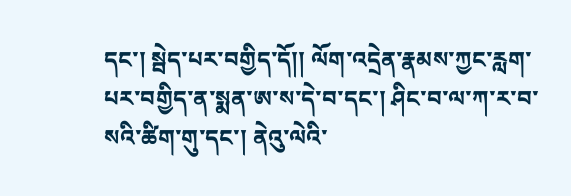དང་། སྦེད་པར་བགྱིད་དོ།། ལོག་འདྲེན་རྣམས་ཀྱང་རླག་པར་བགྱིད་ན་སྨན་ཨ་ས་དེ་བ་དང་། ཤིང་བ་ལ་ཀ་ར་བ་སའི་ཚིག་གུ་དང་། ནེའུ་ལེའི་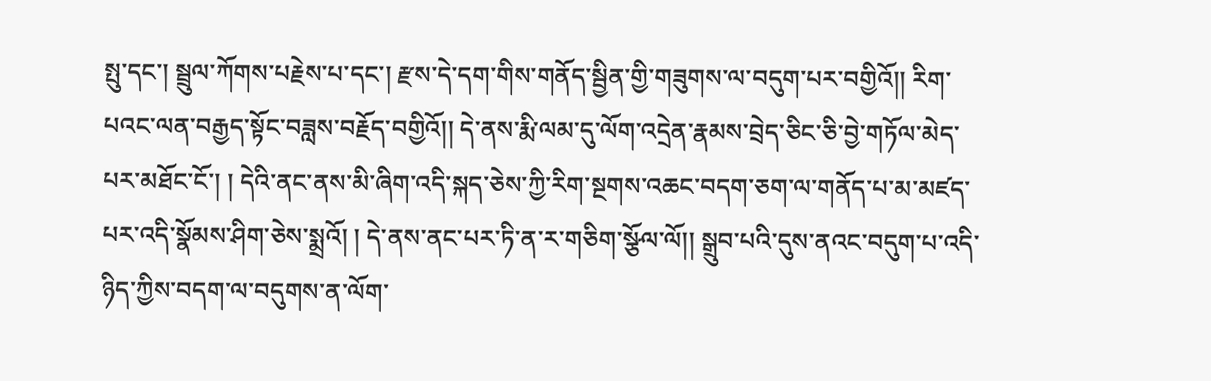སྤུ་དང་། སྦྲུལ་ཀོགས་པརྗེས་པ་དང་། རྫས་དེ་དག་གིས་གནོད་སྦྱིན་གྱི་གཟུགས་ལ་བདུག་པར་བགྱིའོ།། རིག་པའང་ལན་བརྒྱད་སྟོང་བཟླས་བརྗོད་བགྱིའོ།། དེ་ནས་རྨི་ལམ་དུ་ལོག་འདྲེན་རྣམས་བྲེད་ཅིང་ཅི་བྱེ་གཏོལ་མེད་པར་མཐོང་ངོ་། ། དེའི་ནང་ནས་མི་ཞིག་འདི་སྐད་ཅེས་ཀྱི་རིག་སྔགས་འཆང་བདག་ཅག་ལ་གནོད་པ་མ་མཛད་པར་འདི་སྣོམས་ཤིག་ཅེས་སྨྲའོ། ། དེ་ནས་ནང་པར་ཏི་ན་ར་གཅིག་སྩོལ་ལོ།། སྒྲུབ་པའི་དུས་ནའང་བདུག་པ་འདི་ཉིད་ཀྱིས་བདག་ལ་བདུགས་ན་ལོག་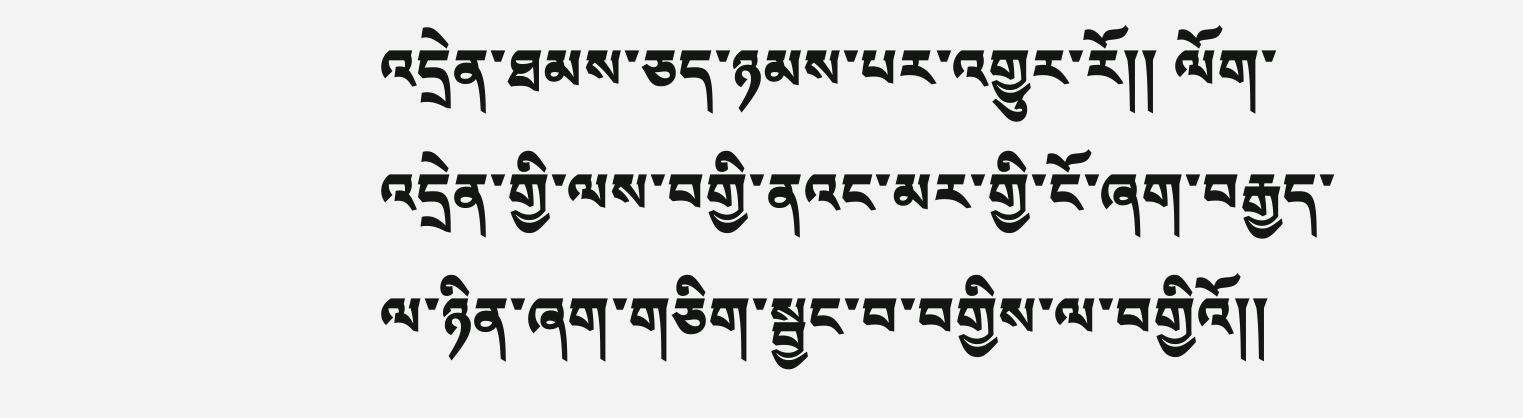འདྲེན་ཐམས་ཅད་ཉམས་པར་འགྱུར་རོ།། ལོག་འདྲེན་གྱི་ལས་བགྱི་ནའང་མར་གྱི་ངོ་ཞག་བརྒྱད་ལ་ཉིན་ཞག་གཅིག་སྦྱང་བ་བགྱིས་ལ་བགྱིའོ།།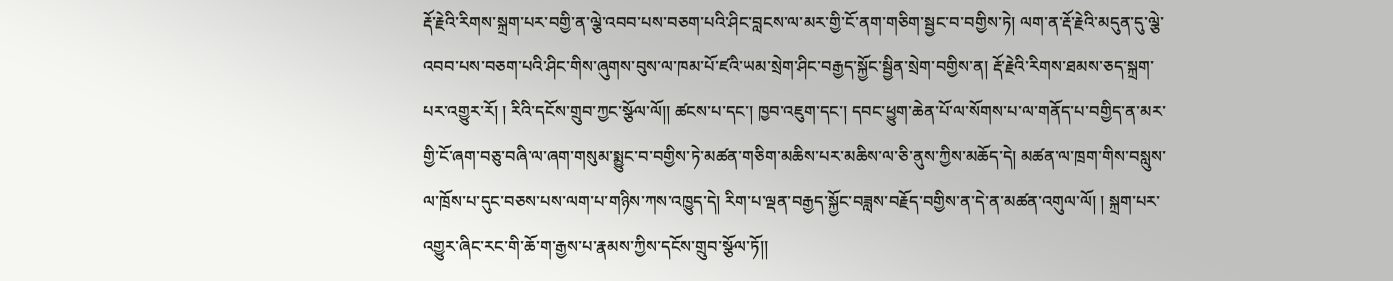རྡོ་རྗེའི་རིགས་སྐྲག་པར་བགྱི་ན་ལྕེ་འབབ་པས་བཅག་པའི་ཤིང་བླངས་ལ་མར་གྱི་ངོ་ནག་གཅིག་སྦྱང་བ་བགྱིས་ཏེ། ལག་ན་རྡོ་རྗེའི་མདུན་དུ་ལྕེ་འབབ་པས་བཅག་པའི་ཤིང་གིས་ཞུགས་བུས་ལ་ཁམ་པོ་ཛའི་ཡམ་སྲེག་ཤིང་བརྒྱད་སྐྱོང་སྦྱིན་སྲེག་བགྱིས་ན། རྡོ་རྗེའི་རིགས་ཐམས་ཅད་སྐྲག་པར་འགྱུར་རོ། ། རིའི་དངོས་གྲུབ་ཀྱང་སྩོལ་ལོ།། ཚངས་པ་དང་། ཁྱབ་འཇུག་དང་། དབང་ཕྱུག་ཆེན་པོ་ལ་སོགས་པ་ལ་གནོད་པ་བགྱིད་ན་མར་གྱི་ངོ་ཞག་བཅུ་བཞི་ལ་ཞག་གསུམ་སྨྱུང་བ་བགྱིས་ཏེ་མཚན་གཅིག་མཆིས་པར་མཆིས་ལ་ཅི་ནུས་ཀྱིས་མཆོད་དེ། མཚན་ལ་ཁྲག་གིས་བསླུས་ལ་ཁྲོས་པ་དུང་བཅས་པས་ལག་པ་གཉིས་ཀས་འཁྱུད་དེ། རིག་པ་ལྡན་བརྒྱད་སྐྱོང་བཟླས་བརྗོད་བགྱིས་ན་དེ་ན་མཚན་འགུལ་ལོ། ། སྐྲག་པར་འགྱུར་ཞིང་རང་གི་ཆོ་ག་རྒྱས་པ་རྣམས་ཀྱིས་དངོས་གྲུབ་སྩོལ་ཏོ།།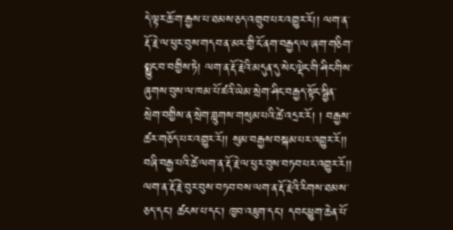དེ་ལྟར་ཆོ་ག་རྒྱས་པ་ཐམས་ཅད་འགྲུབ་པར་འགྱུར་རོ།། ལག་ན་རྡོ་རྗེ་ལ་ཕུར་བུས་གདབ་ན་མར་གྱི་ངོ་ནག་བརྒྱད་ལ་ཞག་གཅིག་སྨྱུང་བ་བགྱིས་ཏེ། ལག་ན་རྡོ་རྗེའི་མདུན་དུ་སེང་ལྡེང་གི་ཤིང་གིས་ཞུགས་བུས་ལ་ཁམ་པོ་ཛའི་ཡེམ་སྲེག་ཤིང་བརྒྱད་སྟོང་སྦྱིན་སྲེག་བགྱིས་ན་སྲེག་བླུགས་གསུམ་པའི་ཚེ་འདྲར་རོ། ། བརྒྱས་ཚར་གཅོད་པར་འགྱུར་རོ།། སུམ་བརྒྱས་བསྐམ་པར་འགྱུར་རོ།། བཞི་བརྒྱ་པའི་ཚེ་ལག་ན་རྡོ་རྗེ་ལ་ཕུར་བུས་བཏབ་པར་འགྱུར་རོ།། ལག་ན་རྡོ་རྗེ་བུར་བུས་བཏབ་བས་ལག་ན་རྡོ་རྗེའི་རིགས་ཐམས་ཅད་དང་། ཚངས་པ་དང་། ཁྱབ་འཇུག་དང་། དབང་ཕྱུག་ཆེན་པོ་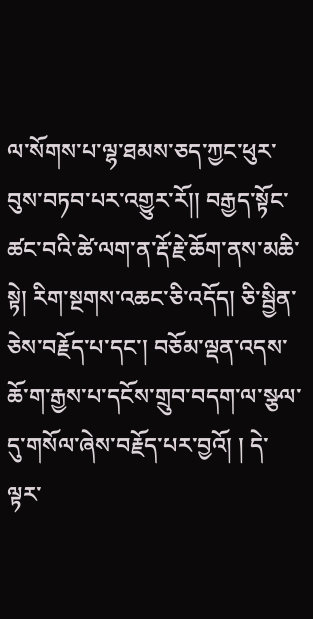ལ་སོགས་པ་ལྷ་ཐམས་ཅད་ཀྱང་ཕུར་བུས་བཏབ་པར་འགྱུར་རོ།། བརྒྱད་སྟོང་ཚང་བའི་ཚེ་ལག་ན་རྡོ་རྗེ་ཆོག་ནས་མཆི་སྟེ། རིག་སྔགས་འཆང་ཅི་འདོད། ཅི་སྦྱིན་ཅེས་བརྗོད་པ་དང་། བཅོམ་ལྡན་འདས་ཆོ་ག་རྒྱས་པ་དངོས་གྲུབ་བདག་ལ་སྩལ་དུ་གསོལ་ཞེས་བརྗོད་པར་བྱའོ། ། དེ་ལྟར་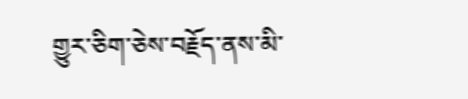གྱུར་ཅིག་ཅེས་བརྗོད་ནས་མི་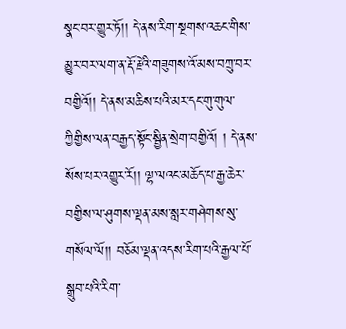སྣང་བར་གྱུར་ཏོ།། དེ་ནས་རིག་སྔགས་འཆང་གིས་མྱུར་བར་ལག་ན་རྡོ་རྗེའི་གཟུགས་འོ་མས་བཀྲུ་བར་བགྱིའོ།། དེ་ནས་མཆིས་པའི་མར་དང་གུ་གུལ་ཀྱིགྱིས་ལན་བརྒྱད་སྟོང་སྦྱིན་སྲེག་བགྱིའོ། ། དེ་ནས་སོས་པར་འགྱུར་རོ།། ལྷ་ལའང་མཆོད་པ་རྒྱ་ཆེར་བགྱིས་ལ་ཤུགས་ལྡན་མས་སླར་གཤེགས་སུ་གསོལ་ལོ།། བཅོམ་ལྡན་འདས་རིག་པའི་རྒྱལ་པོ་སྒྲུབ་པའི་རིག་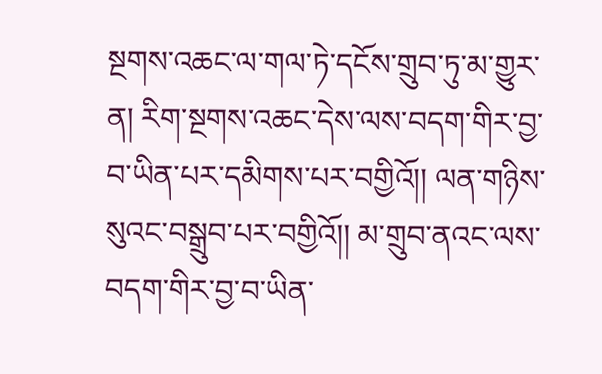སྔགས་འཆང་ལ་གལ་ཏེ་དངོས་གྲུབ་ཏུ་མ་གྱུར་ན། རིག་སྔགས་འཆང་དེས་ལས་བདག་གིར་བྱ་བ་ཡིན་པར་དམིགས་པར་བགྱིའོ།། ལན་གཉིས་སུའང་བསྒྲུབ་པར་བགྱིའོ།། མ་གྲུབ་ནའང་ལས་བདག་གིར་བྱ་བ་ཡིན་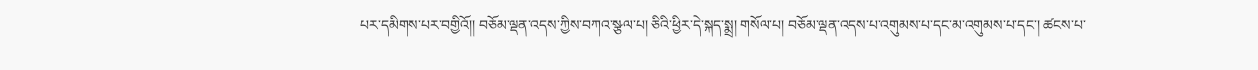པར་དམིགས་པར་བགྱིའོ།། བཅོམ་ལྡན་འདས་ཀྱིས་བཀའ་སྩལ་པ། ཅིའི་ཕྱིར་དེ་སྐད་སྨྲ། གསོལ་པ། བཅོམ་ལྡན་འདས་པ་འགུམས་པ་དང་མ་འགུམས་པ་དང་། ཚངས་པ་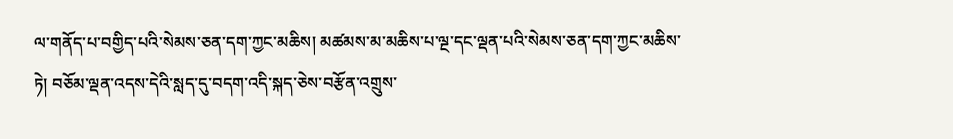ལ་གནོད་པ་བགྱིད་པའི་སེམས་ཅན་དག་ཀྱང་མཆིས། མཚམས་མ་མཆིས་པ་ལྔ་དང་ལྡན་པའི་སེམས་ཅན་དག་ཀྱང་མཆིས་ཏེ། བཅོམ་ལྡན་འདས་དེའི་སླད་དུ་བདག་འདི་སྐད་ཅེས་བརྩོན་འགྲུས་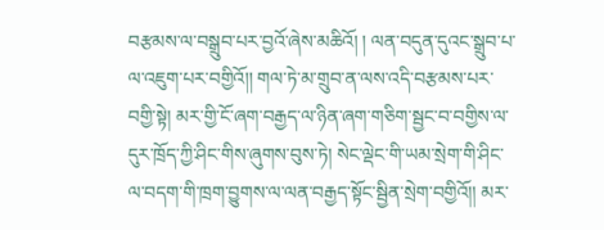བརྩམས་ལ་བསྒྲུབ་པར་བྱའོ་ཞེས་མཆིའོ། ། ལན་བདུན་དུའང་སྒྲུབ་པ་ལ་འཇུག་པར་བགྱིའོ།། གལ་ཏེ་མ་གྲུབ་ན་ལས་འདི་བརྩམས་པར་བགྱི་སྟེ། མར་གྱི་ངོ་ཞག་བརྒྱད་ལ་ཉིན་ཞག་གཅིག་སྦྱང་བ་བགྱིས་ལ་དུར་ཁྲོད་ཀྱི་ཤིང་གིས་ཞུགས་བུས་ཏེ། སེང་ལྡེང་གི་ཡམ་སྲེག་གི་ཤིང་ལ་བདག་གི་ཁྲག་བྱུགས་ལ་ལན་བརྒྱད་སྟོང་སྦྱིན་སྲེག་བགྱིའོ།། མར་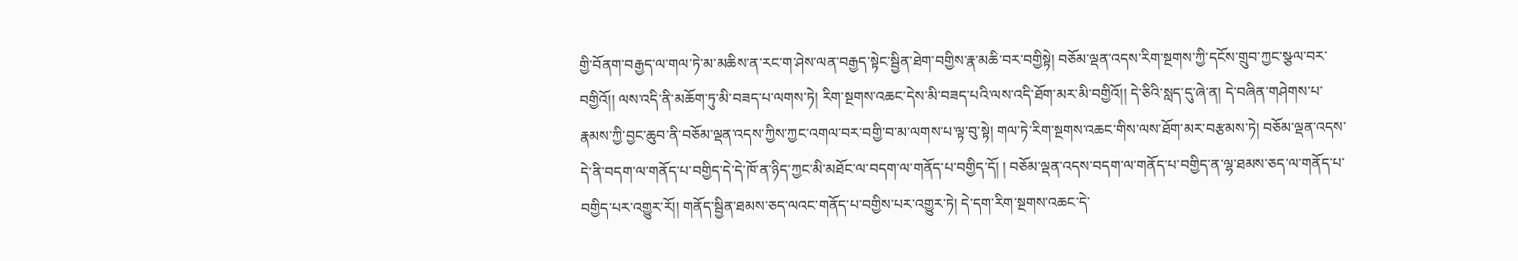གྱི་བོནག་བརྒྱད་ལ་གལ་ཏེ་མ་མཆིས་ན་རང་ག་ཤེས་ལན་བརྒྱད་སྟེང་སྦྱིན་ཐེག་བགྱིས་རྣ་མཆི་བར་བགྱིསྟེ། བཅོམ་ལྡན་འདས་རིག་སྔགས་ཀྱི་དངོས་གྲུབ་ཀྱང་སྩལ་བར་བགྱིའོ།། ལས་འདི་ནི་མཆོག་ཏུ་མི་བཟད་པ་ལགས་ཏེ། རིག་སྔགས་འཆང་དེས་མི་བཟད་པའི་ལས་འདི་ཐོག་མར་མི་བགྱིའོ།། དེ་ཅིའི་སླད་དུ་ཞེ་ན། དེ་བཞིན་གཤེགས་པ་རྣམས་ཀྱི་བྱང་ཆུབ་ནི་བཅོམ་ལྡན་འདས་ཀྱིས་ཀྱང་འགལ་བར་བགྱི་བ་མ་ལགས་པ་ལྟ་བུ་སྟེ། གལ་ཏེ་རིག་སྔགས་འཆང་གིས་ལས་ཐོག་མར་བརྩམས་ཏེ། བཅོམ་ལྡན་འདས་དེ་ནི་བདག་ལ་གནོད་པ་བགྱིད་དེ་དེ་ཁོ་ན་ཉིད་ཀྱང་མི་མཐོང་ལ་བདག་ལ་གནོད་པ་བགྱིད་དོ། ། བཅོམ་ལྡན་འདས་བདག་ལ་གནོད་པ་བགྱིད་ན་ལྷ་ཐམས་ཅད་ལ་གནོད་པ་བགྱིད་པར་འགྱུར་རོ།། གནོད་སྦྱིན་ཐམས་ཅད་ལའང་གནོད་པ་བགྱིས་པར་འགྱུར་ཏེ། དེ་དག་རིག་སྔགས་འཆང་དེ་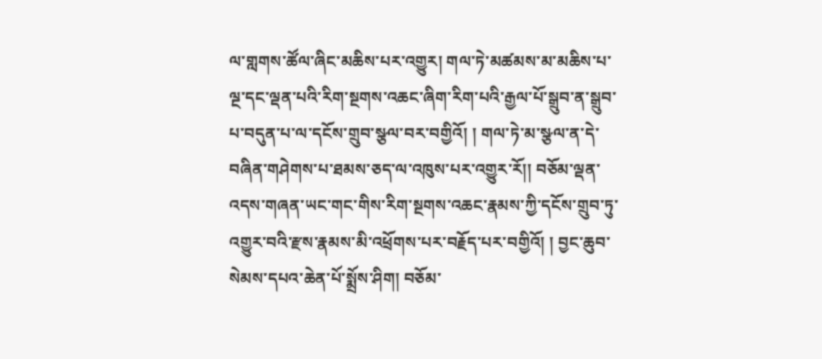ལ་གླགས་ཚོལ་ཞིང་མཆིས་པར་འགྱུར། གལ་ཏེ་མཚམས་མ་མཆིས་པ་ལྔ་དང་ལྡན་པའི་རིག་སྔགས་འཆང་ཞིག་རིག་པའི་རྒྱལ་པོ་སྒྲུབ་ན་སྒྲུབ་པ་བདུན་པ་ལ་དངོས་གྲུབ་སྩལ་བར་བགྱིའོ། ། གལ་ཏེ་མ་སྩལ་ན་དེ་བཞིན་གཤེགས་པ་ཐམས་ཅད་ལ་འཁུས་པར་འགྱུར་རོ།། བཅོམ་ལྡན་འདས་གཞན་ཡང་གང་གིས་རིག་སྔགས་འཆང་རྣམས་ཀྱི་དངོས་གྲུབ་ཏུ་འགྱུར་བའི་རྫས་རྣམས་མི་འཕྲོགས་པར་བརྗོད་པར་བགྱིའོ། ། བྱང་ཆུབ་སེམས་དཔའ་ཆེན་པོ་སྨྲོས་ཤིག། བཅོམ་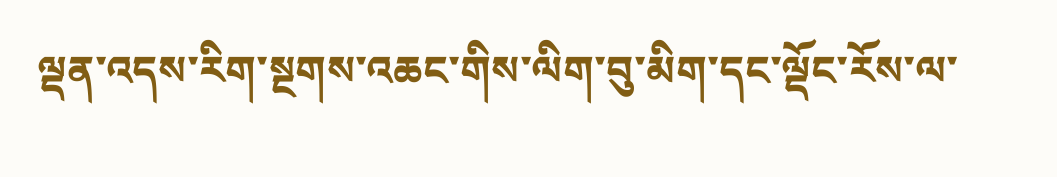ལྡན་འདས་རིག་སྔགས་འཆང་གིས་ལིག་བུ་མིག་དང་ལྡོང་རོས་ལ་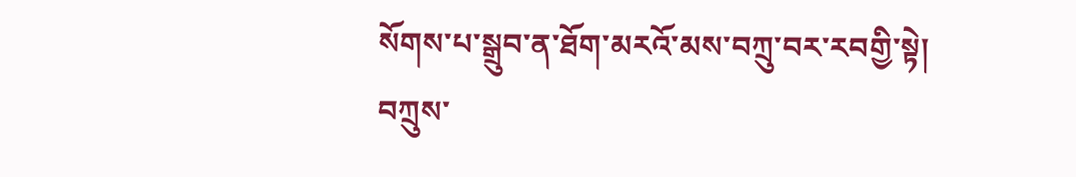སོགས་པ་སྒྲུབ་ན་ཐོག་མརའོ་མས་བཀྲུ་བར་རབགྱི་སྟེ། བཀྲུས་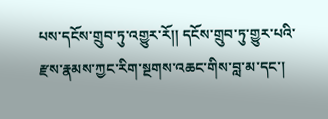པས་དངོས་གྲུབ་ཏུ་འགྱུར་རོ།། དངོས་གྲུབ་ཏུ་གྱུར་པའི་རྫས་རྣམས་ཀྱང་རིག་སྔགས་འཆང་གིས་བླ་མ་དང་།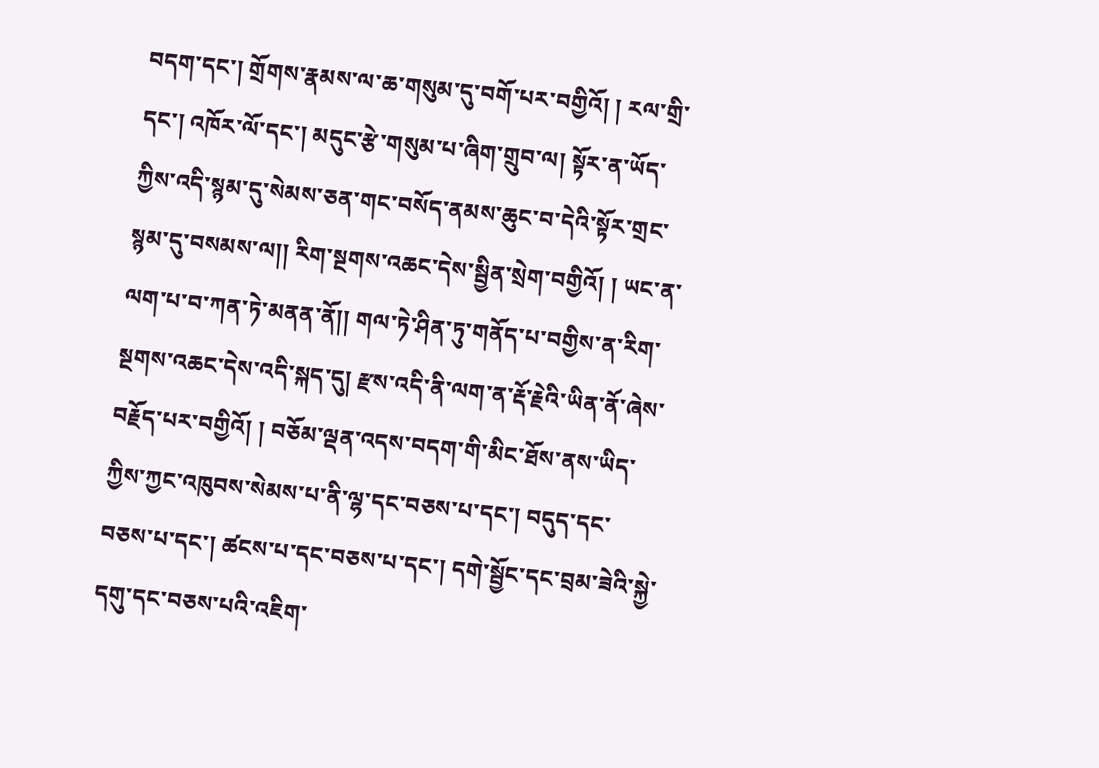བདག་དང་། གྲོགས་རྣམས་ལ་ཆ་གསུམ་དུ་བགོ་པར་བགྱིའོ། ། རལ་གྲི་དང་། འཁོར་ལོ་དང་། མདུང་རྩེ་གསུམ་པ་ཞིག་གྲུབ་ལ། སྟོར་ན་ཡོད་ཀྱིས་འདི་སྙམ་དུ་སེམས་ཅན་གང་བསོད་ནམས་ཆུང་བ་དེའི་སྟོར་གྲང་སྙམ་དུ་བསམས་ལ།། རིག་སྔགས་འཆང་དེས་སྦྱིན་སྲེག་བགྱིའོ། ། ཡང་ན་ལག་པ་བ་ཀན་ཏེ་མནན་ནོ།། གལ་ཏེ་ཤིན་ཏུ་གནོད་པ་བགྱིས་ན་རིག་སྔགས་འཆང་དེས་འདི་སྐད་དུ། རྫས་འདི་ནི་ལག་ན་རྡོ་རྗེའི་ཡིན་ནོ་ཞེས་བརྗོད་པར་བགྱིའོ། ། བཅོམ་ལྡན་འདས་བདག་གི་མིང་ཐོས་ནས་ཡིད་ཀྱིས་ཀྱང་འཁུབས་སེམས་པ་ནི་ལྷ་དང་བཅས་པ་དང་། བདུད་དང་བཅས་པ་དང་། ཚངས་པ་དང་བཅས་པ་དང་། དགེ་སྦྱོང་དང་བྲམ་ཟེའི་སྐྱེ་དགུ་དང་བཅས་པའི་འཇིག་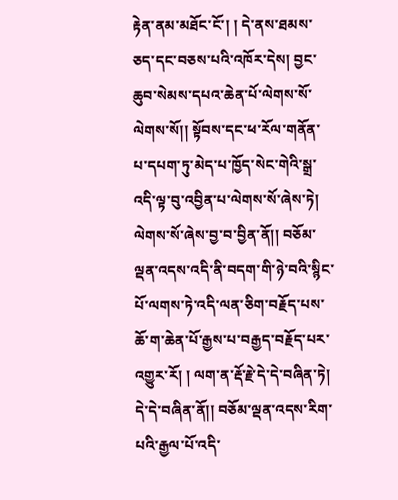རྟེན་ནམ་མཐོང་ངོ་། ། དེ་ནས་ཐམས་ཅད་དང་བཅས་པའི་འཁོར་དེས། བྱང་ཆུབ་སེམས་དཔའ་ཆེན་པོ་ལེགས་སོ་ལེགས་སོ།། སྟོབས་དང་ཕ་རོལ་གནོན་པ་དཔག་ཏུ་མེད་པ་ཁྱོད་སེང་གེའི་སྒྲ་འདི་ལྟ་བུ་འབྱིན་པ་ལེགས་སོ་ཞེས་ཏེ། ལེགས་སོ་ཞེས་བྱ་བ་བྱིན་ནོ།། བཅོམ་ལྡན་འདས་འདི་ནི་བདག་གི་ཉེ་བའི་སྙིང་པོ་ལགས་ཏེ་འདི་ལན་ཅིག་བརྗོད་པས་ཆོ་ག་ཆེན་པོ་རྒྱས་པ་བརྒྱད་བརྗོད་པར་འགྱུར་རོ། ། ལག་ན་རྡོ་རྗེ་དེ་དེ་བཞིན་ཏེ། དེ་དེ་བཞིན་ནོ།། བཅོམ་ལྡན་འདས་རིག་པའི་རྒྱལ་པོ་འདི་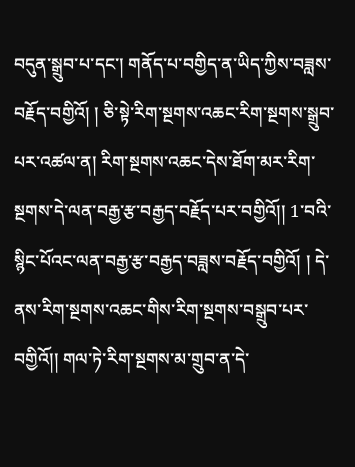བདུན་སྒྲུབ་པ་དང་། གནོད་པ་བགྱིད་ན་ཡིད་ཀྱིས་བཟླས་བརྗོད་བགྱིའོ། ། ཅི་སྟེ་རིག་སྔགས་འཆང་རིག་སྔགས་སྒྲུབ་པར་འཚལ་ན། རིག་སྔགས་འཆང་དེས་ཐོག་མར་རིག་སྔགས་དེ་ལན་བརྒྱ་རྩ་བརྒྱད་བརྗོད་པར་བགྱིའོ།། 1་བའི་སྙིང་པོའང་ལན་བརྒྱ་རྩ་བརྒྱད་བཟླས་བརྗོད་བགྱིའོ། ། དེ་ནས་རིག་སྔགས་འཆང་གིས་རིག་སྔགས་བསྒྲུབ་པར་བགྱིའོ།། གལ་ཏེ་རིག་སྔགས་མ་གྲུབ་ན་དེ་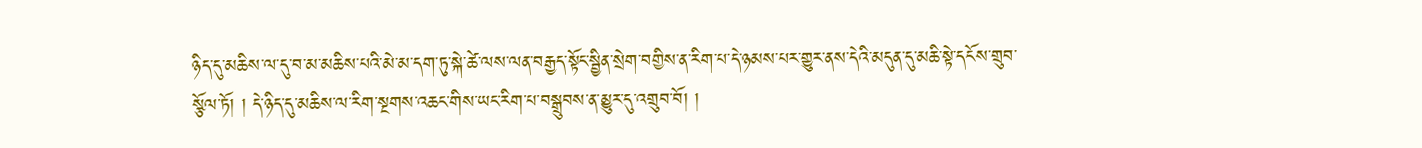ཉིད་དུ་མཆིས་ལ་དུ་བ་མ་མཆིས་པའི་མེ་མ་དག་ཏུ་སྐེ་ཚེ་ལས་ལན་བརྒྱད་སྟོང་སྦྱིན་སྲེག་བགྱིས་ན་རིག་པ་དེ་ཉམས་པར་གྱུར་ནས་དེའི་མདུན་དུ་མཆི་སྟེ་དངོས་གྲུབ་སྩོལ་ཏོ། ། དེ་ཉིད་དུ་མཆིས་ལ་རིག་སྔགས་འཆང་གིས་ཡང་རིག་པ་བསྒྲུབས་ན་མྱུར་དུ་འགྲུབ་བོ། །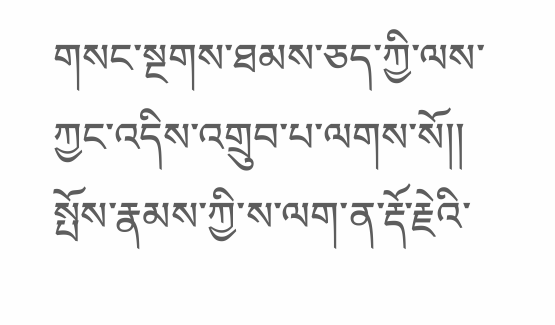གསང་སྔགས་ཐམས་ཅད་ཀྱི་ལས་ཀྱང་འདིས་འགྲུབ་པ་ལགས་སོ།། སྤོས་རྣམས་ཀྱི་ས་ལག་ན་རྡོ་རྗེའི་